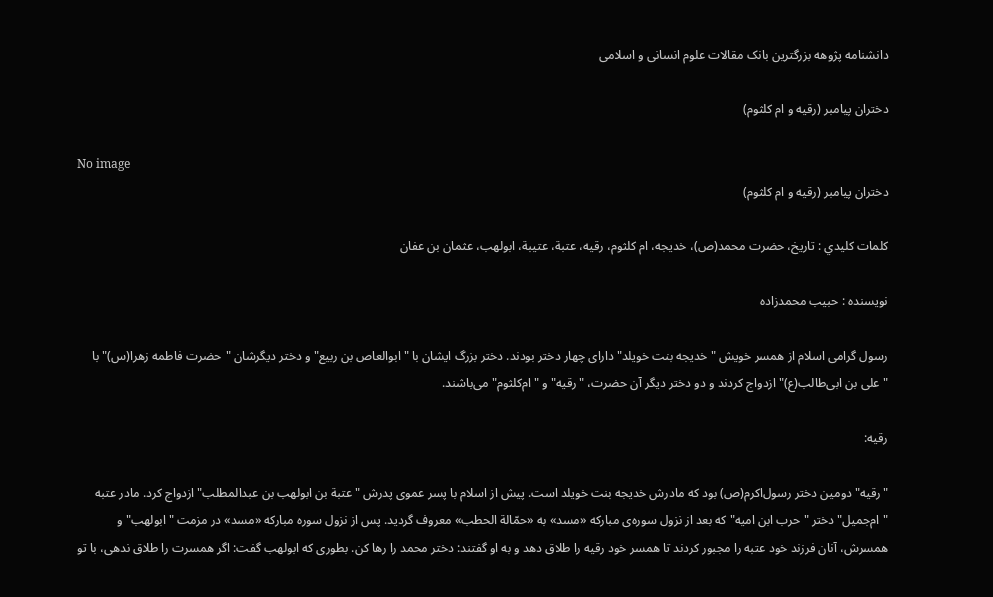دانشنامه پژوهه بزرگترین بانک مقالات علوم انسانی و اسلامی

دختران پیامبر (رقیه و ام کلثوم)

No image
دختران پیامبر (رقیه و ام کلثوم)

كلمات كليدي : تاريخ، حضرت محمد(ص)، خديجه، ام كلثوم، رقيه، عتبة، عتيبة، ابولهب، عثمان بن عفان

نویسنده : حبیب محمدزاده

رسول گرامی اسلام از همسر خویش "خدیجه بنت خویلد" دارای چهار دختر بودند. دختر بزرگ ایشان با "ابوالعاص بن ربیع" و دختر دیگرشان "حضرت فاطمه زهرا(س)" با "علی‌ بن ابی‌طالب(ع)" ازدواج کردند و دو دختر دیگر آن حضرت، "رقیه" و "ام‌کلثوم" می‌باشند.

رقیه:

"رقیه" دومین دختر رسول‌اکرم(ص) بود که مادرش خدیجه بنت خویلد است. پیش از اسلام با پسر عموی پدرش "عتبة بن ابولهب بن عبدالمطلب" ازدواج کرد. مادر عتبه "ام‌جمیل" دختر "حرب‌ ابن امیه" که بعد از نزول سوره‌ی مبارکه «مسد» به «حمّالة الحطب» معروف گردید. پس از نزول سوره مبارکه «مسد» در مزمت "ابولهب" و همسرش، آنان فرزند خود عتبه را مجبور کردند تا همسر خود رقیه را طلاق دهد و به او گفتند: دختر محمد را رها کن. بطوری که ابولهب گفت: اگر همسرت را طلاق ندهی، با تو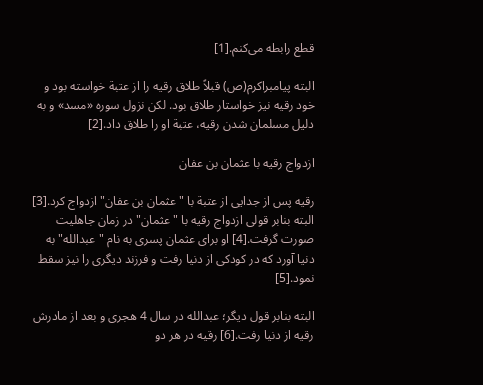قطع رابطه می‌کنم.[1]

البته پیامبراکرم(ص) قبلاً طلاق رقیه را از عتبة خواسته بود و خود رقیه نیز خواستار طلاق بود. لکن نزول سوره «مسد» و به دلیل مسلمان شدن رقیه، عتبة او را طلاق داد.[2]

ازدواج رقیه با عثمان بن عفان

رقیه پس از جدایی از عتبة با "عثمان بن عفان" ازدواج کرد.[3] البته بنابر قولی ازدواج رقیه با "عثمان" در زمان جاهلیت صورت گرفت.[4] او برای عثمان پسری به نام "عبدالله" به دنیا آورد که در کودکی از دنیا رفت و فرزند دیگری را نیز سقط نمود.[5]

البته بنابر قول دیگر؛ عبدالله در سال 4 هجری و بعد از مادرش رقیه از دنیا رفت.[6] رقیه در هر دو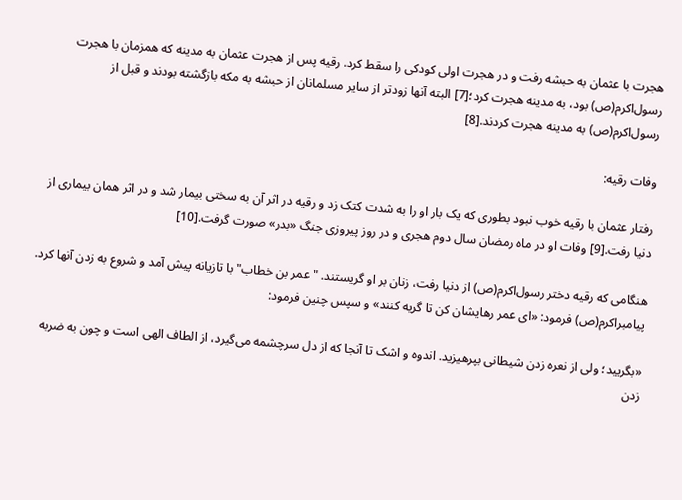هجرت با عثمان به حبشه رفت و در هجرت اولی کودکی را سقط کرد. رقیه پس از هجرت عثمان به مدینه که همزمان با هجرت رسول‌اکرم(ص) بود، به مدینه هجرت کرد؛[7] البته آنها زودتر از سایر مسلمانان از حبشه به مکه بازگشته بودند و قبل از رسول‌اکرم(ص) به مدینه هجرت کردند.[8]

وفات رقیه:

رفتار عثمان با رقیه خوب نبود بطوری که یک بار او را به شدت کتک زد و رقیه در اثر آن به سختی بیمار شد و در اثر همان بیماری از دنیا رفت.[9] وفات او در ماه رمضان سال دوم هجری و در روز پیروزی جنگ «بدر» صورت گرفت.[10]

هنگامی که رقیه دختر رسول‌اکرم(ص) از دنیا رفت، زنان بر او گریستند. "عمر بن خطاب" با تازیانه پیش آمد و شروع به زدن آنها کرد. پیامبر‌اکرم(ص) فرمود: «ای عمر رهایشان کن تا گریه کنند» و سپس چنین فرمود:

«بگریید؛ ولی از نعره زدن شیطانی بپرهیزید. اندوه و اشک تا آنجا که از دل سرچشمه می‌گیرد، از الطاف الهی است و چون به ضربه زدن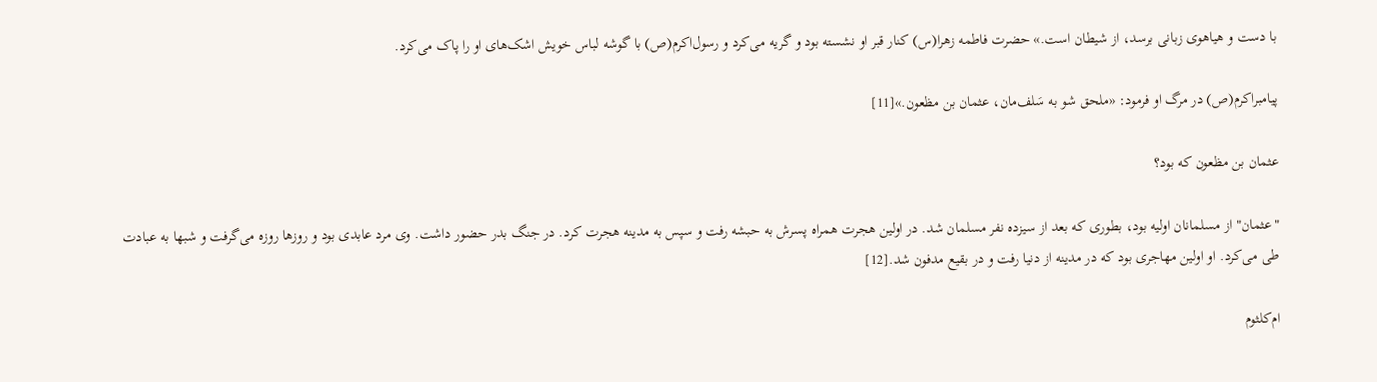با دست و هیاهوی زبانی برسد، از شیطان است.» حضرت فاطمه زهرا(س) کنار قبر او نشسته بود و گریه می‌کرد و رسول‌اکرم(ص) با گوشه لباس خویش اشک‌های او را پاک می‌کرد.

پیامبر‌اکرم(ص) در مرگ او فرمود: «ملحق شو به سَلف‌مان، عثمان ‌بن مظعون.»[11]

عثمان‌ بن مظعون که بود؟

"عثمان" از مسلمانان اولیه بود، بطوری که بعد از سیزده نفر مسلمان شد. در اولین هجرت همراه پسرش به حبشه رفت و سپس به مدینه هجرت کرد. در جنگ بدر حضور داشت. وی مرد عابدی بود و روزها روزه می‌گرفت و شبها به عبادت طی می‌کرد. او اولین مهاجری بود که در مدینه از دنیا رفت و در بقیع مدفون شد.[12]

ام‌کلثوم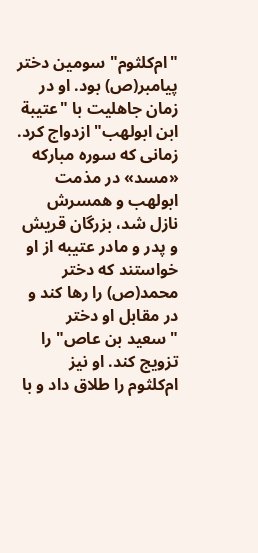"ام‌کلثوم" سومین دختر پیامبر(ص) بود. او در زمان جاهلیت با "عتیبة ابن ابولهب" ازدواج کرد. زمانی که سوره مبارکه «مسد» در مذمت ابولهب و همسرش نازل شد، بزرگان قریش و پدر و مادر عتیبه از او خواستند که دختر محمد(ص) را رها کند و در مقابل او دختر "سعید بن عاص" را تزویج کند. او نیز ام‌کلثوم را طلاق داد و با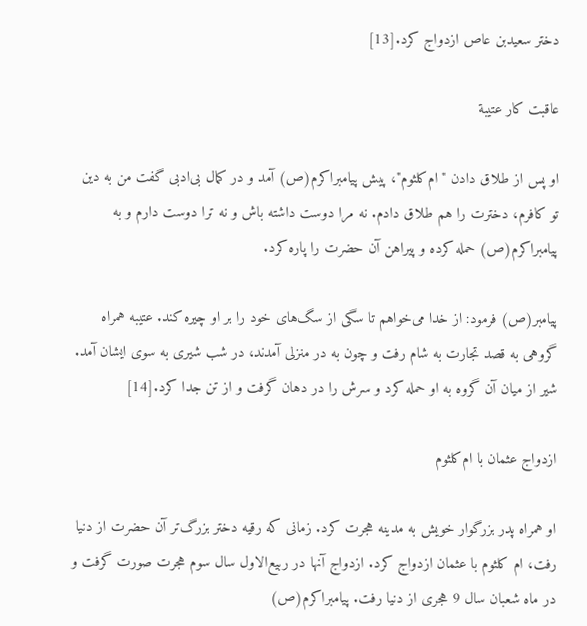دختر سعیدبن عاص ازدواج کرد.[13]

عاقبت کار عتیبة

او پس از طلاق دادن "ام‌کلثوم"، پیش پیامبراکرم(ص) آمد و در کمال بی‌ادبی گفت من به دین تو کافرم، دخترت را هم طلاق دادم. نه مرا دوست داشته باش و نه ترا دوست دارم و به پیامبراکرم(ص) حمله کرده و پیراهن آن حضرت را پاره کرد.

پیامبر(ص) فرمود: از خدا می‌خواهم تا سگی از سگ‌های خود را بر او چیره کند. عتیبه همراه گروهی به قصد تجارت به شام رفت و چون به در منزلی آمدند، در شب شیری به سوی ایشان آمد. شیر از میان آن گروه به او حمله کرد و سرش را در دهان گرفت و از تن جدا کرد.[14]

ازدواج عثمان با ام‌کلثوم

او همراه پدر بزرگوار خویش به مدینه هجرت کرد. زمانی که رقیه دختر بزرگ‌تر آن حضرت از دنیا رفت، ام ‌کلثوم با عثمان ازدواج کرد. ازدواج آنها در ربیع‌الاول سال سوم هجرت صورت گرفت و در ماه شعبان سال 9 هجری از دنیا رفت. پیامبراکرم(ص)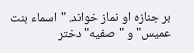بر جنازه او نماز خواند. "اسماء بنت عمیس" و "صفیه" دختر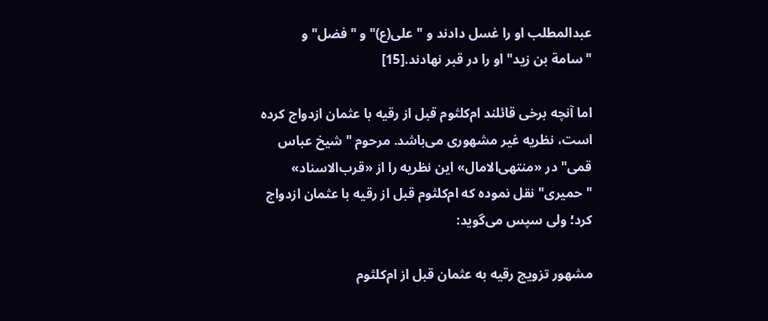عبدالمطلب او را غسل دادند و "علی(ع)" و "فضل" و "سامة ‌بن زید" او را در قبر نهادند.[15]

اما آنچه برخی قائلند ام‌کلثوم قبل از رقیه با عثمان ازدواج کرده است، نظریه غیر مشهوری می‌باشد. مرحوم "شیخ عباس قمی" در «منتهی‌الامال» این نظریه را از «قرب‌الاسناد» "حمیری" نقل نموده که ام‌کلثوم قبل از رقیه با عثمان ازدواج کرد؛ ولی سپس می‌گوید:

مشهور تزویج رقیه به عثمان قبل از ام‌کلثوم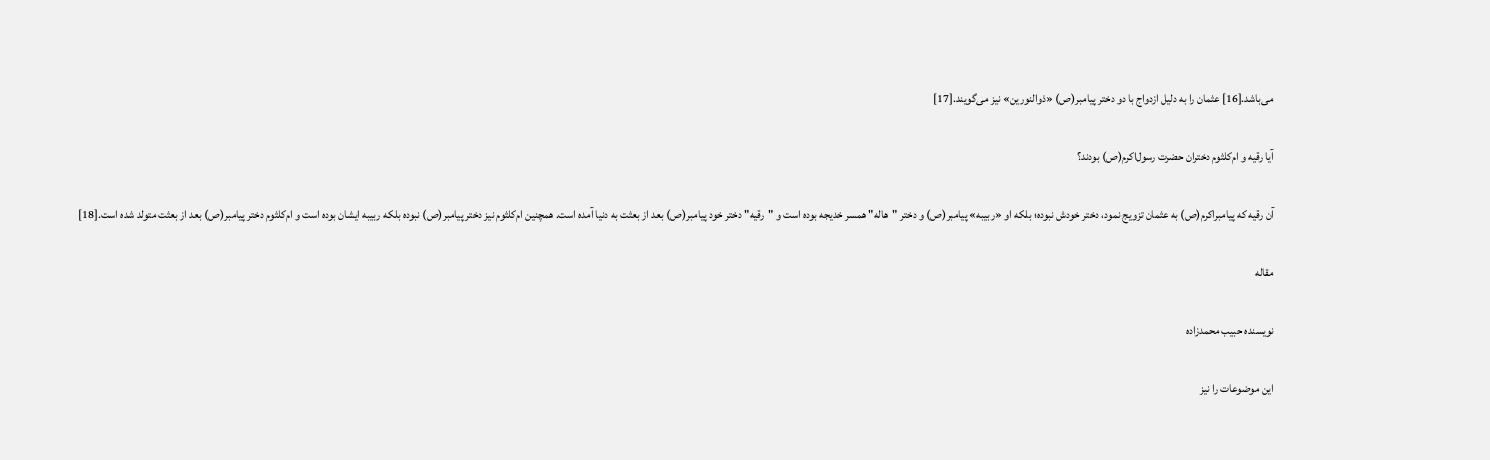می‌باشد.[16] عثمان را به دلیل ازدواج با دو دختر پیامبر(ص) «ذوالنورین» نیز می‌گویند.[17]

آیا رقیه و ام‌کلثوم دختران حضرت رسول‌اکرم(ص) بودند؟

آن رقیه که پیامبراکرم(ص) به عثمان تزویج نمود، دختر خودش نبوده؛ بلکه او «ربیبه» پیامبر(ص) و دختر "هاله" همسر خدیجه بوده است و "رقیه" دختر خود پیامبر(ص) بعد از بعثت به دنیا آمده است. همچنین ام‌کلثوم نیز دختر پیامبر(ص) نبوده بلکه ربیبه ایشان بوده است و ام‌کلثوم دختر پیامبر(ص) بعد از بعثت متولد شده است.[18]

مقاله

نویسنده حبیب محمدزاده

این موضوعات را نیز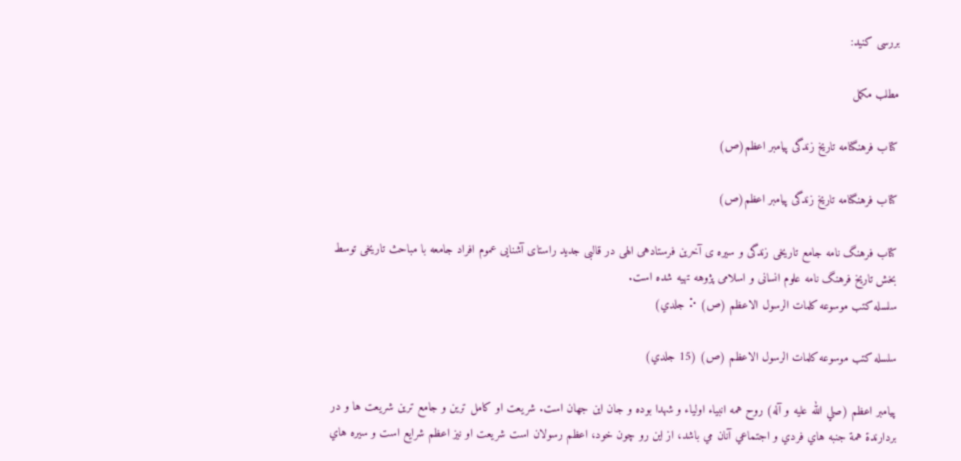بررسی کنید:

مطلب مکمل

کتاب فرهنگنامه تاريخ زندگی پيامبر اعظم(ص)

کتاب فرهنگنامه تاريخ زندگی پيامبر اعظم(ص)

کتاب فرهنگ نامه جامع تاریخی زندگی و سیره ی آخرین فرستادهی الهی در قالبی جدید راستای آشنایی عموم افراد جامعه با مباحث تاریخی توسط بخش تاریخ فرهنگ نامه علوم انسانی و اسلامی پژوهه تهیه شده است.
سلسله کتب موسوعه كلمات الرسول الاعظم (ص) ⠕ جلدي)

سلسله کتب موسوعه كلمات الرسول الاعظم (ص) (15 جلدي)

پيامبر اعظم (صلي الله عليه و آله) روح همه انبياء اولياء و شهدا بوده و جان اين جهان است. شريعت او كامل ترين و جامع ترين شريعت ها و در بردارندة همة جنبه هاي فردي و اجتماعي آنان مي باشد، از اين رو چون خود، اعظم رسولان است شريعت او نيز اعظم شرايع است و سيره هاي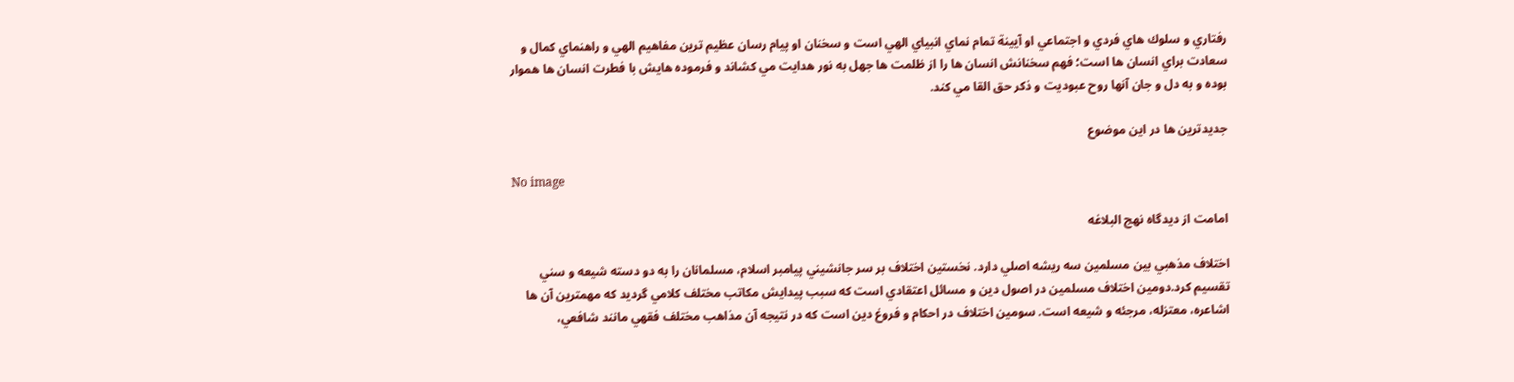رفتاري و سلوك هاي فردي و اجتماعي او آيينة تمام نماي انبياي الهي است و سخنان او پيام رسان عظيم ترين مفاهيم الهي و راهنماي كمال و سعادت براي انسان ها است؛ فهم سخنانش انسان ها را از ظلمت ها جهل به نور هدايت مي كشاند و فرموده هايش با فطرت انسان ها هموار بوده و به دل و جان آنها روح عبوديت و ذكر حق القا مي كند.

جدیدترین ها در این موضوع

No image

امامت از ديدگاه نهج البلاغه

اختلاف مذهبي بين مسلمين سه ريشه اصلي دارد. نخستين اختلاف بر سر جانشيني پيامبر اسلام، مسلمانان را به دو دسته شيعه و سني تقسيم کرد.دومين اختلاف مسلمين در اصول دين و مسائل اعتقادي است که سبب پيدايش مکاتب مختلف کلامي گرديد که مهمترين آن ها اشاعره، معتزله، مرجئه و شيعه است. سومين اختلاف در احکام و فروغ دين است که در نتيجه آن مذاهب مختلف فقهي مانند شافعي،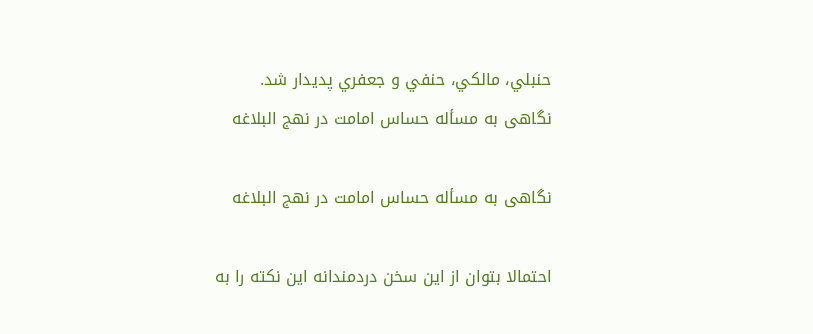حنبلي، مالکي، حنفي و جعفري پديدار شد.
نگاهی به مسأله حساس امامت در نهج البلاغه

نگاهی به مسأله حساس امامت در نهج البلاغه

احتمالا بتوان از این سخن دردمندانه این نکته را به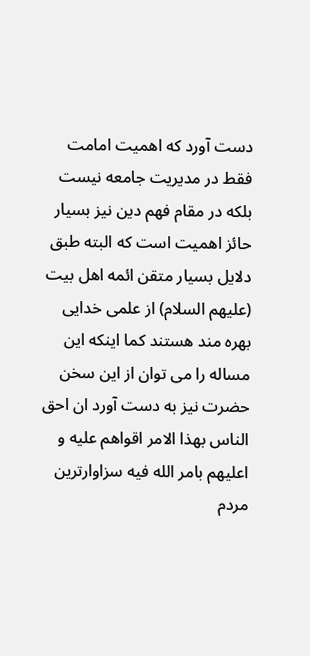دست آورد که اهمیت امامت فقط در مدیریت جامعه نیست بلکه در مقام فهم دین نیز بسیار حائز اهمیت است که البته طبق دلایل بسیار متقن ائمه اهل بیت (علیهم السلام) از علمی خدایی بهره مند هستند کما اینکه این مساله را می توان از این سخن حضرت نیز به دست آورد ان احق الناس بهذا الامر اقواهم علیه و اعلیهم بامر الله فیه سزاوارترین مردم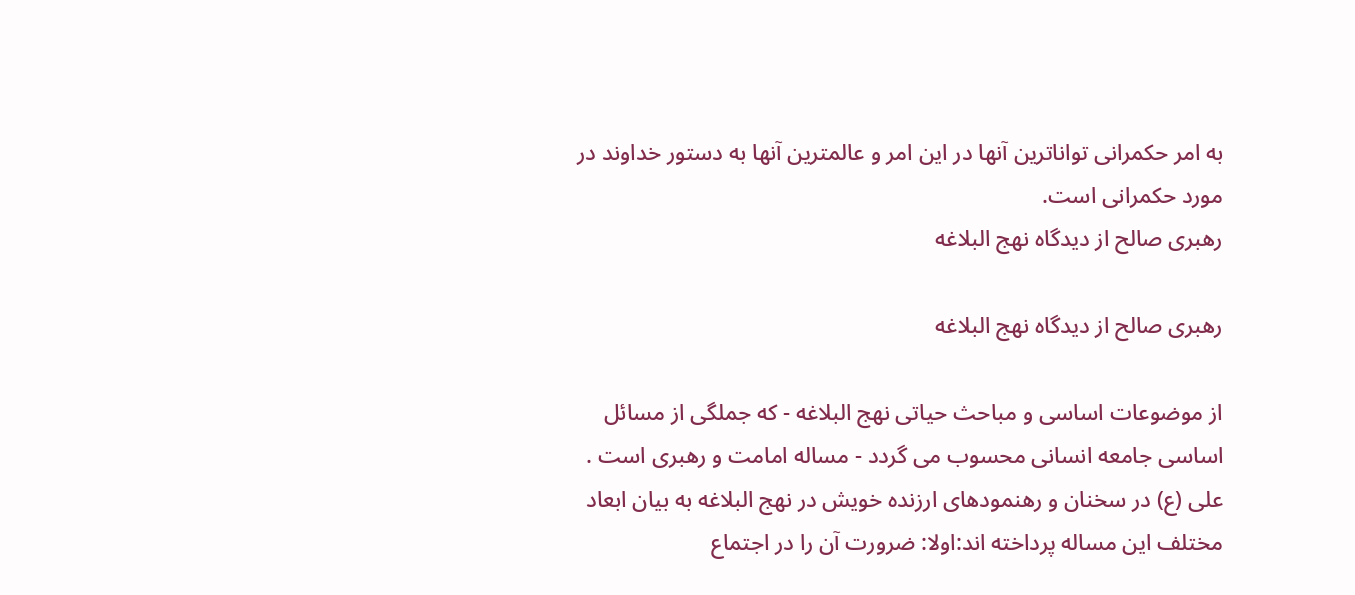به امر حکمرانی تواناترین آنها در این امر و عالمترین آنها به دستور خداوند در مورد حکمرانی است.
رهبرى صالح از ديدگاه نهج البلاغه

رهبرى صالح از ديدگاه نهج البلاغه

از موضوعات اساسى و مباحث حياتى نهج البلاغه - كه جملگى از مسائل اساسى جامعه انسانى محسوب مى گردد - مساله امامت و رهبرى است . على (ع) در سخنان و رهنمودهاى ارزنده خويش در نهج البلاغه به بيان ابعاد مختلف اين مساله پرداخته اند:اولا: ضرورت آن را در اجتماع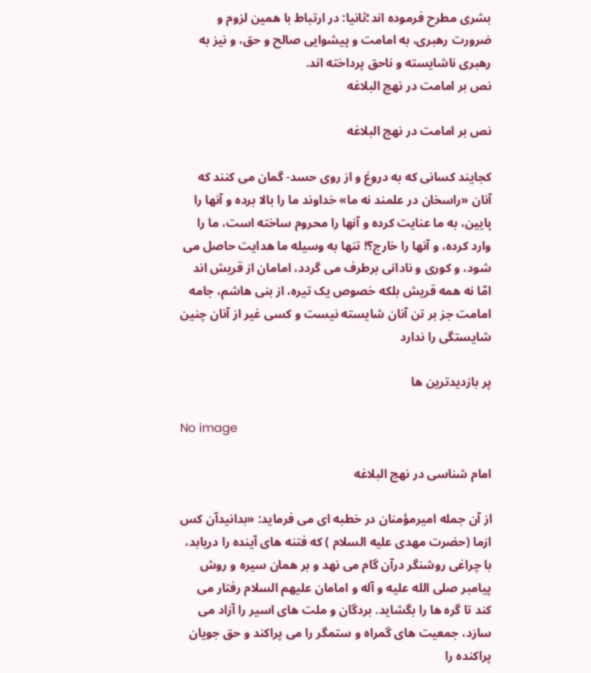بشرى مطرح فرموده اند؛ثانيا: در ارتباط با همين لزوم و ضرورت رهبرى، به امامت و پيشوايى صالح و حق، و نيز به رهبرى ناشايسته و ناحق پرداخته اند.
نص بر امامت در نهج البلاغه

نص بر امامت در نهج البلاغه

کجایند کسانى که به دروغ و از روى حسد- گمان مى کنند که آنان «راسخان در علمند نه ما» خداوند ما را بالا برده و آنها را پایین، به ما عنایت کرده و آنها را محروم ساخته است، ما را وارد کرده، و آنها را خارج؟! تنها به وسیله ما هدایت حاصل مى شود، و کورى و نادانى برطرف مى گردد، امامان از قریش اند امّا نه همه قریش بلکه خصوص یک تیره، از بنى هاشم، جامه امامت جز بر تن آنان شایسته نیست و کسى غیر از آنان چنین شایستگى را ندارد

پر بازدیدترین ها

No image

امام شناسی در نهج البلاغه

از آن جمله امیرمؤمنان در خطبه ای می فرماید: «بدانیدآن کس ازما (حضرت مهدی علیه السلام ) که فتنه های آینده را دریابد، با چراغی روشنگر درآن گام می نهد و بر همان سیره و روش پیامبر صلی الله علیه و آله و امامان علیهم السلام رفتار می کند تا گره ها را بگشاید. بردگان و ملت های اسیر را آزاد می سازد، جمعیت های گمراه و ستمگر را می پراکند و حق جویان پراکنده را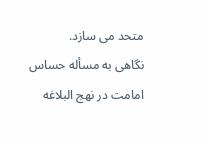متحد می سازد.
نگاهی به مسأله حساس امامت در نهج البلاغه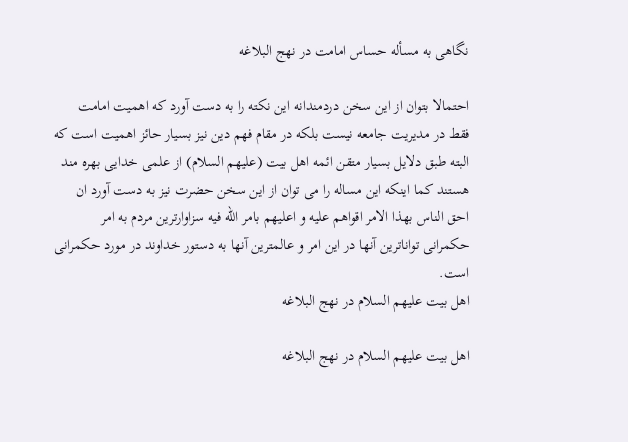نگاهی به مسأله حساس امامت در نهج البلاغه

احتمالا بتوان از این سخن دردمندانه این نکته را به دست آورد که اهمیت امامت فقط در مدیریت جامعه نیست بلکه در مقام فهم دین نیز بسیار حائز اهمیت است که البته طبق دلایل بسیار متقن ائمه اهل بیت (علیهم السلام) از علمی خدایی بهره مند هستند کما اینکه این مساله را می توان از این سخن حضرت نیز به دست آورد ان احق الناس بهذا الامر اقواهم علیه و اعلیهم بامر الله فیه سزاوارترین مردم به امر حکمرانی تواناترین آنها در این امر و عالمترین آنها به دستور خداوند در مورد حکمرانی است.
اهل بیت علیهم السلام در نهج البلاغه

اهل بیت علیهم السلام در نهج البلاغه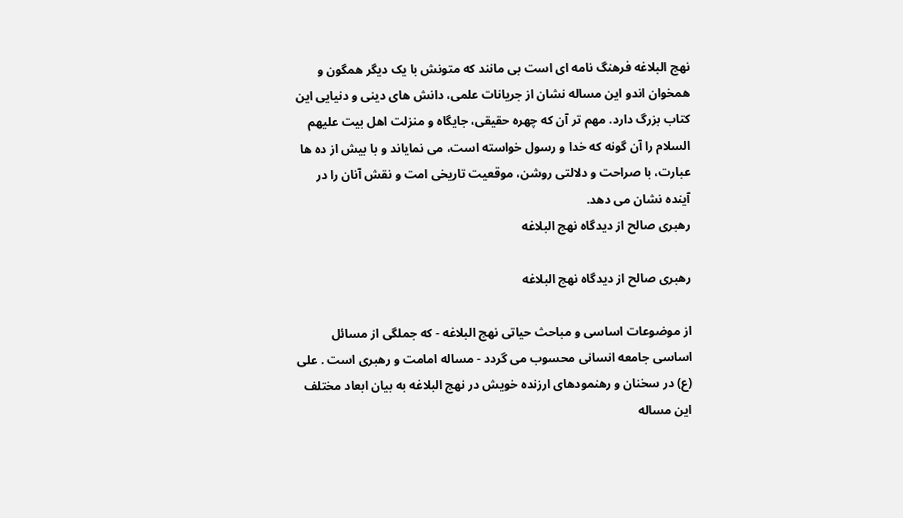نهج البلاغه فرهنگ نامه ای است بی مانند که متونش با یک دیگر همگون و همخوان اندو این مساله نشان از جریانات علمی، دانش های دینی و دنیایی این کتاب بزرگ دارد. مهم تر آن که چهره حقیقی، جایگاه و منزلت اهل بیت علیهم السلام را آن گونه که خدا و رسول خواسته است، می نمایاند و با بیش از ده ها عبارت، با صراحت و دلالتی روشن، موقعیت تاریخی امت و نقش آنان را در آینده نشان می دهد.
رهبرى صالح از ديدگاه نهج البلاغه

رهبرى صالح از ديدگاه نهج البلاغه

از موضوعات اساسى و مباحث حياتى نهج البلاغه - كه جملگى از مسائل اساسى جامعه انسانى محسوب مى گردد - مساله امامت و رهبرى است . على (ع) در سخنان و رهنمودهاى ارزنده خويش در نهج البلاغه به بيان ابعاد مختلف اين مساله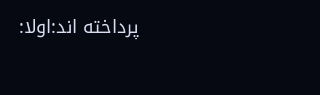پرداخته اند:اولا: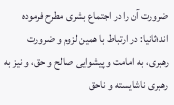ضرورت آن را در اجتماع بشرى مطرح فرموده اند؛ثانيا: در ارتباط با همين لزوم و ضرورت رهبرى، به امامت و پيشوايى صالح و حق، و نيز به رهبرى ناشايسته و ناحق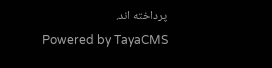پرداخته اند.
Powered by TayaCMS